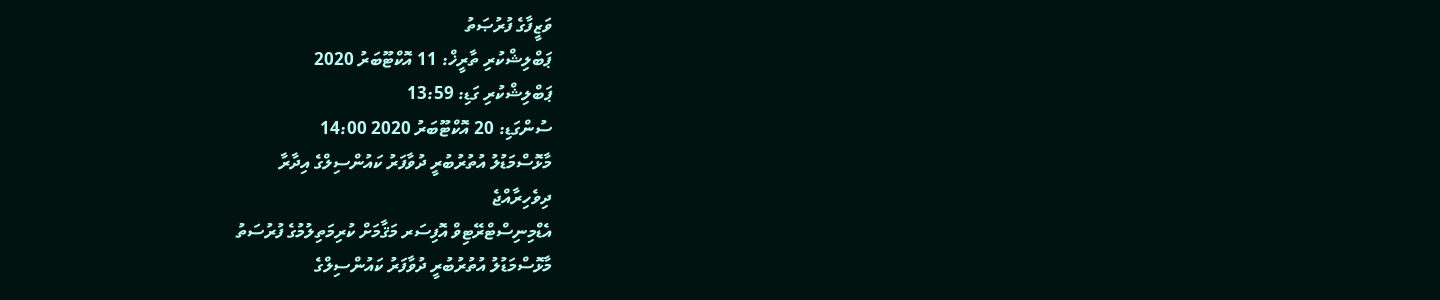ވަޒީފާގެ ފުރުޞަތު
ޕަބްލިޝްކުރި ތާރީޚް: 11 އޮކްޓޫބަރު 2020
ޕަބްލިޝްކުރި ގަޑި: 13:59
ސުންގަޑި: 20 އޮކްޓޫބަރު 2020 14:00
މާޅޮސްމަޑުލު އުތުރުބުރީ ދުވާފަރު ކައުންސިލްގެ އިދާރާ
ދިވެހިރާއްޖެ
އެޑްމިނިސްޓްރޭޓިވް އޮފިސަރ މަޤާމަށް ކުރިމަތިލުމުގެ ފުރުސަތު
މާޅޮސްމަޑުލު އުތުރުބުރީ ދުވާފަރު ކައުންސިލްގެ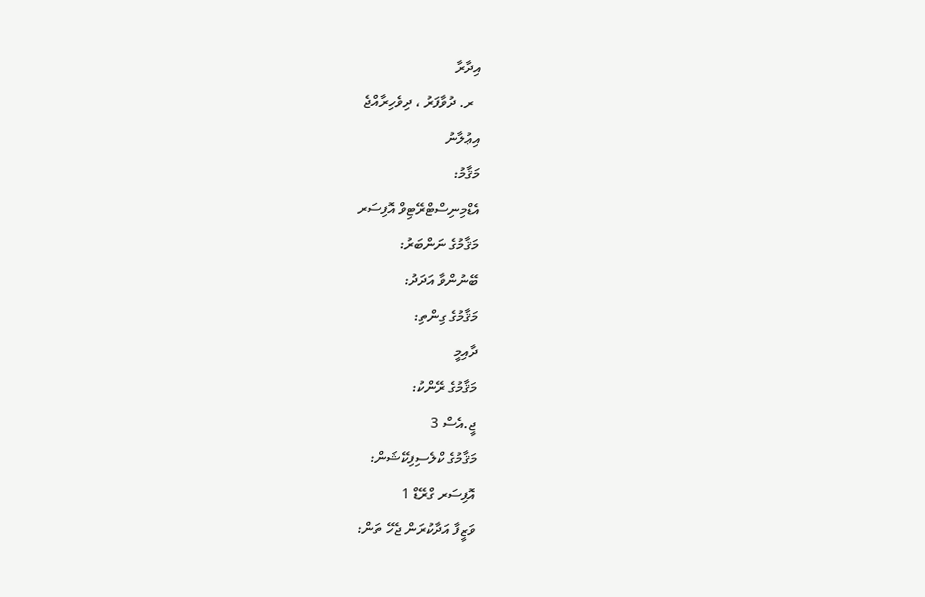އިދާރާ
  ރ. ދުވާފަރު ، ދިވެހިރާއްޖެ
އިޢުލާނު
މަޤާމު:
އެޑްމިނިސްޓްރޭޓިވް އޮފިސަރ
މަޤާމުގެ ނަންބަރު:
ބޭނުންވާ އަދަދު:
މަޤާމުގެ ގިންތި:
ދާއިމީ
މަޤާމުގެ ރޭންކު:
ޖީ.އެސް 3
މަޤާމުގެ ކްލެސިފިކޭޝަން:
އޮފިސަރ ގްރޭޑް 1
ވަޒީފާ އަދާކުރަން ޖެހޭ ތަން: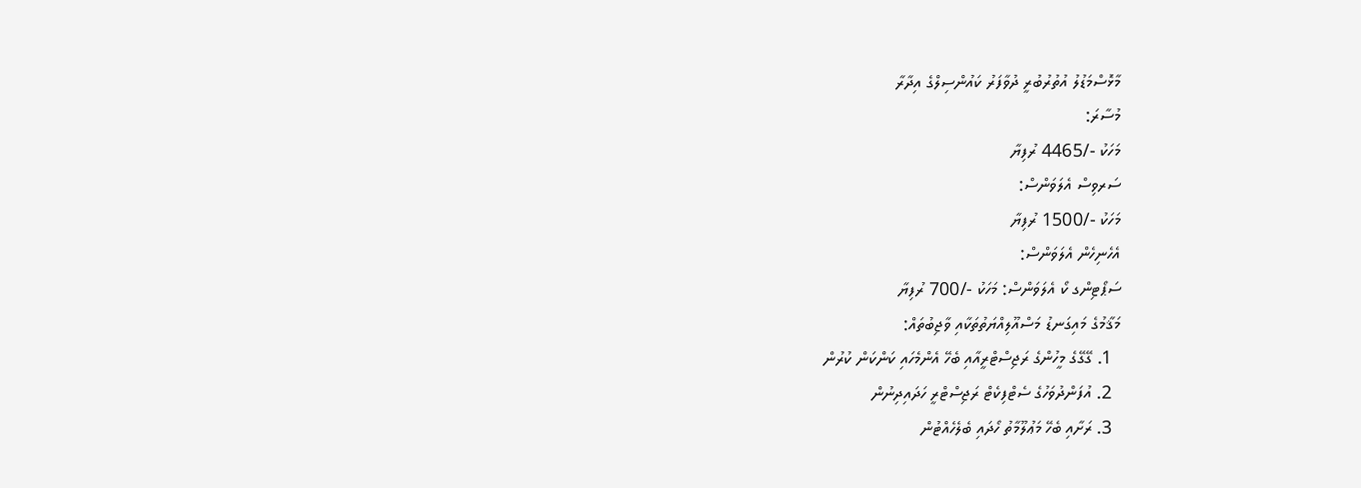މާޅޮސްމަޑުލު އުތުރުބުރީ ދުވާފަރު ކައުންސިލްގެ އިދާރާ
މުސާރަ:
މަހަކު -/4465 ރުފިޔާ
ސަރވިސް އެލަވަންސް:
މަހަކު -/1500 ރުފިޔާ
އެހެނިހެން އެލަވަންސް:
ސަޕޯޓިންގ ކޯ އެލަވަންސް: މަހަކު -/700 ރުފިޔާ
މަޤާމުގެ މައިގަނޑު މަސްއޫލިއްޔަތުތަކާއި ވާޖިބުތައް:
  1. ގޭގޭގެ މީހުންގެ ރަޖިސްޓްރީއާއި ބެހޭ އެންމެހައި ކަންކަން ކުރުން
  2. އުފަންދުވަހުގެ ސެޓްފިކެޓް ރަޖިސްޓްރީ ހަދައިދިނުން
  3. ރަށާއި ބެހޭ މަޢުލޫމާތު ހޯދައި ބެލެހެއްޓުން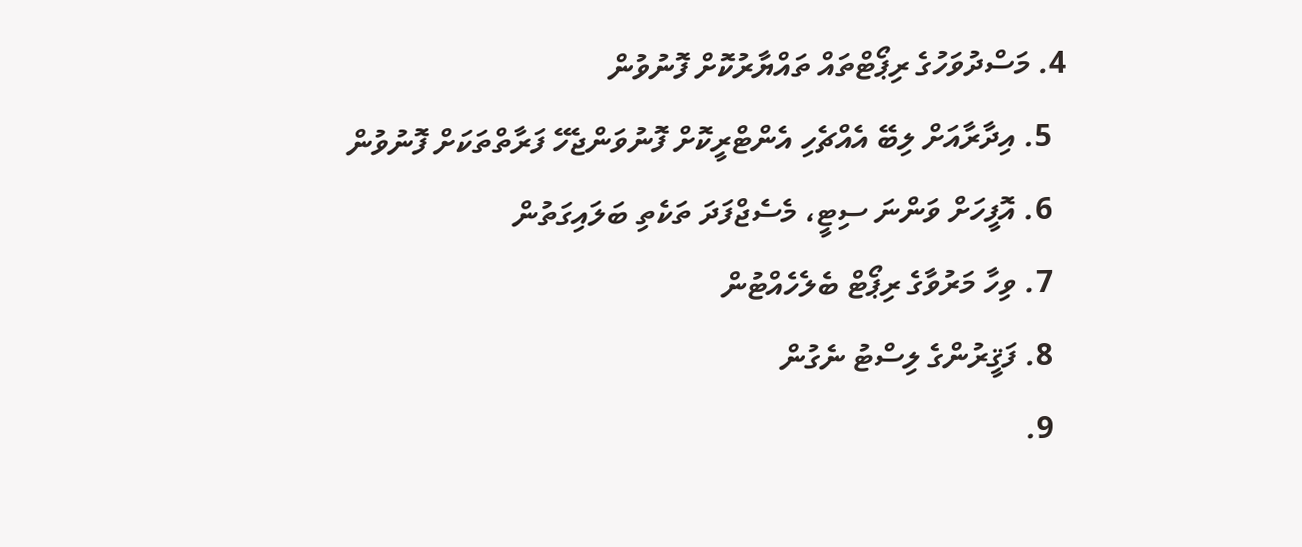4. މަސްދުވަހުގެ ރިޕޯޓްތައް ތައްޔާރުކޮށް ފޮނުވުން
  5. އިދާރާއަށް ލިބޭ އެއްޗެހި އެންޓްރީކޮށް ފޮނުވަންޖެހޭ ފަރާތްތަކަށް ފޮނުވުން
  6. އޮފީހަށް ވަންނަ ސިޓީ، މެސެޖްފަދަ ތަކެތި ބަލައިގަތުން
  7. ވިހާ މަރުވާގެ ރިޕޯޓް ބެލެހެއްޓުން
  8. ފަޤީރުންގެ ލިސްޓު ނެގުން
  9.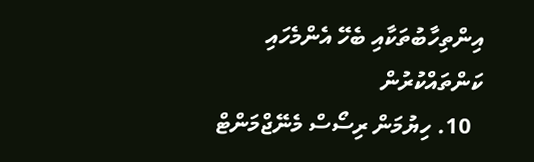އިންތިހާބުތަކާއި ބެހޭ އެންމެހައި ކަންތައްކުރުން
  10. ހިޔުމަން ރިސޯސް މެނޭޖްމަންޓް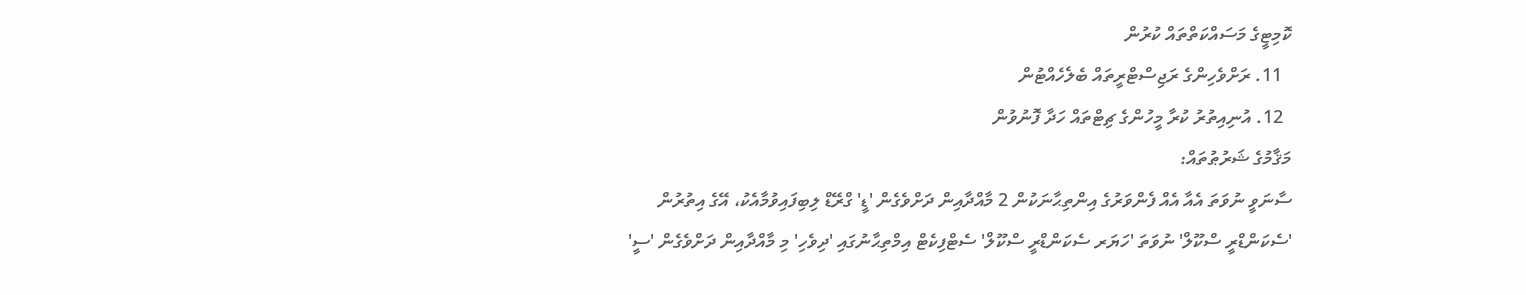ކޮމިޓީގެ މަސައްކަތްތައް ކުރުން
  11. ރަށްވެހިންގެ ރަޖިސްޓްރީތައް ބެލެހެއްޓުން
  12. އުނިއިތުރު ކުރާ މީހުންގެ ޗިޓްތައް ހަދާ ފޮނުވުން
މަޤާމުގެ ޝަރުޠުތައް:
ސާނަވީ ނުވަތަ އެއާ އެއް ފެންވަރުގެ އިންތިޙާނަކުން 2 މާއްދާއިން ދަށްވެގެން 'ޑީ' ގްރޭޑް ލިބިފައިވުމާއެކު، އޭގެ އިތުރުން 'ސެކަންޑްރީ ސްކޫލް' ނުވަތަ 'ހަޔަރ ސެކަންޑްރީ ސްކޫލް' ސެޓްފިކެޓް އިމްތިޙާނުގައި 'ދިވެހި' މި މާއްދާއިން ދަށްވެގެން 'ސީ'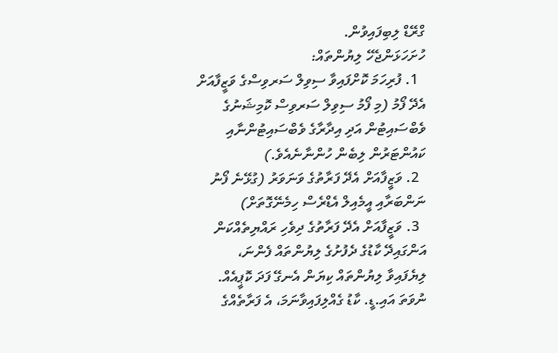ގްރޭޑް ލިބިފައިވުން.
ހުށަހަޅަންޖެހޭ ލިޔުންތައް:
  1. ފުރިހަމަ ކޮށްފައިވާ ސިވިލް ސަރވިސްގެ ވަޒީފާއަށް އެދޭ ފޯމު (މި ފޯމު ސިވިލް ސަރވިސް ކޮމިޝަނުގެ ވެބްސައިޓުން އަދި އިދާރާގެ ވެބްސައިޓުންނާއި ކައުންޓަރުން ލިބެން ހުންނާނެއެވެ.)
  2. ވަޒީފާއަށް އެދޭ ފަރާތުގެ ވަނަވަރު (ގުޅޭނެ ފޯނު ނަންބަރާއި އީމެއިލް އެޑްރެސް ހިމެނޭގޮތަށް)
  3. ވަޒީފާއަށް އެދޭ ފަރާތުގެ ދިވެހި ރައްޔިތެއްކަން އަންގައިދޭ ކާޑުގެ ދެފުށުގެ ލިޔުންތައް ފެންނަ، ލިޔެފައިވާ ލިޔުންތައް ކިޔަން އެނގޭ ފަދަ ކޮޕީއެއް. ނުވަތަ އައި.ޑީ. ކާޑު ގެއްލިފައިވާނަމަ، އެ ފަރާތެއްގެ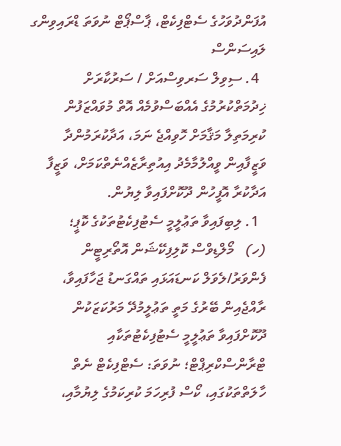އުފަންދުވަހުގެ ސެޓްފިކެޓް، ޕާސްޕޯޓް ނުވަތަ ޑްރައިވިންގ ލައިސަންސް
  4. ސިވިލް ސަރވިސްއަށް / ސަރުކާރަށް ޚިދުމަތްކުރުމުގެ އެއްބަސްވުމެއް އޮތް މުވައްޒަފުން ކުރިމަތިލާ މަޤާމަށް ހޮވިއްޖެ ނަމަ، އަދާކުރަމުންދާ ވަޒީފާއިން ވީއްލުމާމެދު އިއުތިރާޒެއްނެތްކަމަށް، ވަޒީފާ އަދާކުރާ އޮފީހުން ދޫކޮށްފައިވާ ލިޔުން.
  1. ލިބިފައިވާ ތަޢުލީމީ ސެޓުފިކެޓުތަކުގެ ކޮޕީ؛
(ހ)   މޯލްޑިވްސް ކޮލިފިކޭޝަން އޮތޯރިޓީން ފެންވަރު/ލެވަލް ކަނޑައަޅައި ތައްގަނޑު ޖަހާފައިވާ، ރާއްޖެއިން ބޭރުގެ މަތީ ތަޢުލީމުދޭ މަރުކަޒަކުން ދޫކޮށްފައިވާ ތަޢުލީމީ ސެޓުފިކެޓުތަކާއި ޓްރާންސްކްރިޕްޓް؛ ނުވަތަ: ސެޓްފިކެޓް ނެތް ހާލަތްތަކުގައި، ކޯސް ފުރިހަމަ ކުރިކަމުގެ ލިޔުމާއި،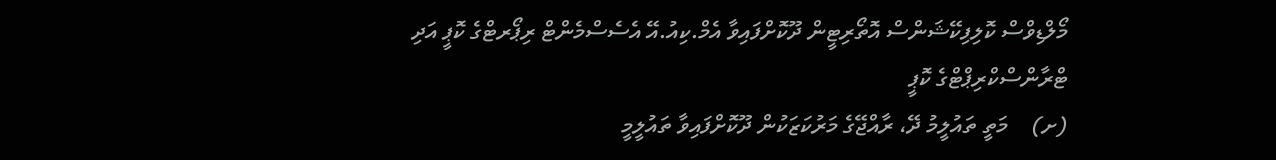މޯލްޑިވްސް ކޮލިފިކޭޝަންސް އޮތޯރިޓީން ދޫކޮށްފައިވާ އެމް.ކިއު.އޭ އެސެސްމެންޓް ރިޕޯރޓްގެ ކޮޕީ އަދި ޓްރާންސްކްރިޕްޓްގެ ކޮޕީ
(ށ)    މަތީ ތައުލީމު ދޭ، ރާއްޖޭގެ މަރުކަޒަކުން ދޫކޮށްފައިވާ ތައުލީމީ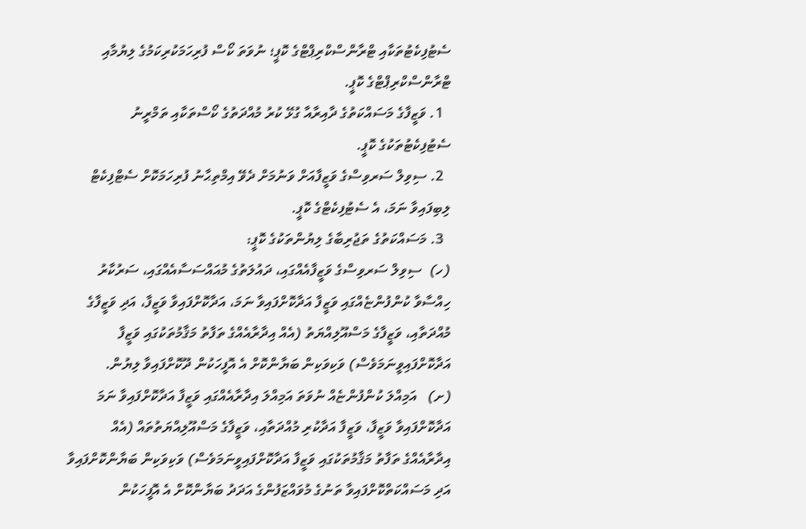ސެޓުފިކެޓުތަކާއި ޓްރާންސްކްރިޕްޓްގެ ކޮޕީ؛ ނުވަތަ ކޯސް ފުރިހަމަކުރިކަމުގެ ލިޔުމާއި ޓްރާންސްކްރިޕްޓްގެ ކޮޕީ.
  1. ވަޒީފާގެ މަސައްކަތުގެ ދާއިރާއާ ގުޅޭ ކުރު މުއްދަތުގެ ކޯސްތަކާއި ތަމްރީނު ސެޓުފިކެޓުތަކުގެ ކޮޕީ.
  2. ސިވިލް ސަރވިސްގެ ވަޒީފާއަށް ވަނުމަށް ދެވޭ އިމްތިޙާނު ފުރިހަމަކޮށް ސެޓްފިކެޓް ލިބިފައިވާ ނަމަ، އެ ސެޓުފިކެޓްގެ ކޮޕީ.
  3. މަސައްކަތުގެ ތަޖުރިބާގެ ލިޔުންތަކުގެ ކޮޕީ:
(ހ)  ސިވިލް ސަރވިސްގެ ވަޒީފާއެއްގައި، ދައުލަތުގެ މުއައްސަސާއެއްގައި، ސަރުކާރު ހިއްސާވާ ކުންފުންޏެއްގައި ވަޒީފާ އަދާކޮށްފައިވާ ނަމަ، އަދާކޮށްފައިވާ ވަޒީފާ، އަދި ވަޒީފާގެ މުއްދަތާއި، ވަޒީފާގެ މަސްއޫލިއްޔަތު (އެއް އިދާރާއެއްގެ ތަފާތު މަޤާމުތަކުގައި ވަޒީފާ އަދާކޮށްފައިވީނަމަވެސް) ވަކިވަކިން ބަޔާންކޮށް އެ އޮފީހަކުން ދޫކޮށްފައިވާ ލިޔުން.
(ށ)   އަމިއްލަ ކުންފުންޏެއް ނުވަތަ އަމިއްލަ އިދާރާއެއްގައި ވަޒީފާ އަދާކޮށްފައިވާ ނަމަ އަދާކޮށްފައިވާ ވަޒީފާ، ވަޒީފާ އަދާކުރި މުއްދަތާއި، ވަޒީފާގެ މަސްއޫލިއްޔަތުތައް (އެއް އިދާރާއެއްގެ ތަފާތު މަޤާމުތަކުގައި ވަޒީފާ އަދާކޮށްފައިވީނަމަވެސް) ވަކިވަކިން ބަޔާންކޮށްފައިވާ އަދި މަސައްކަތްކޮށްފައިވާ ތަނުގެ މުވައްޒަފުންގެ އަދަދު ބަޔާންކޮށް އެ އޮފީހަކުން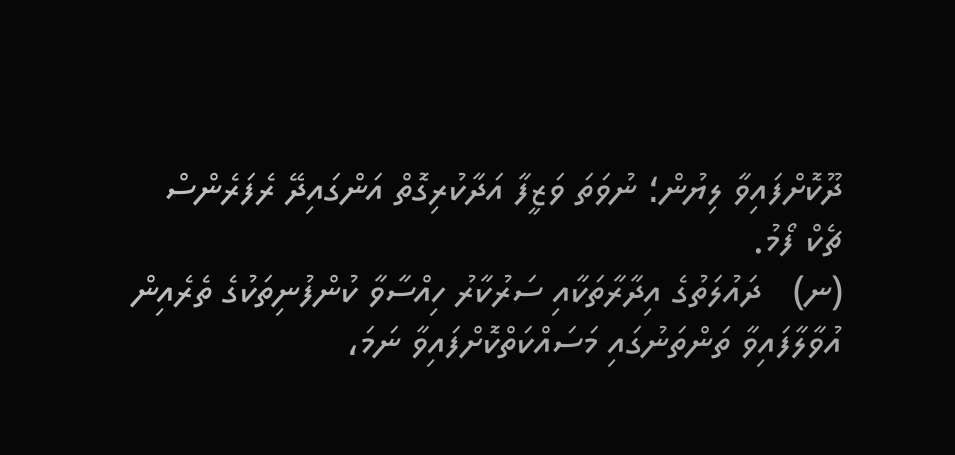ދޫކޮށްފައިވާ ލިޔުން؛ ނުވަތަ ވަޒީފާ އަދާކުރިގޮތް އަންގައިދޭ ރެފަރެންސް ޗެކް ފޯމު.
(ނ)   ދައުލަތުގެ އިދާރާތަކާއި ސަރުކާރު ހިއްސާވާ ކުންފުނިތަކުގެ ތެރެއިން އުވާލާފައިވާ ތަންތަނުގައި މަސައްކަތްކޮށްފައިވާ ނަމަ،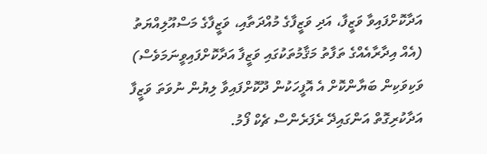އަދާކޮށްފައިވާ ވަޒީފާ، އަދި ވަޒީފާގެ މުއްދަތާއި، ވަޒީފާގެ މަސްއޫލިއްޔަތު (އެއް އިދާރާއެއްގެ ތަފާތު މަޤާމުތަކުގައި ވަޒީފާ އަދާކޮށްފައިވީނަމަވެސް) ވަކިވަކިން ބަޔާންކޮށް އެ އޮފީހަކުން ދޫކޮށްފައިވާ ލިޔުން ނުވަތަ ވަޒީފާ އަދާކުރިގޮތް އަންގައިދޭ ރެފަރެންސް ޗެކް ފޯމު.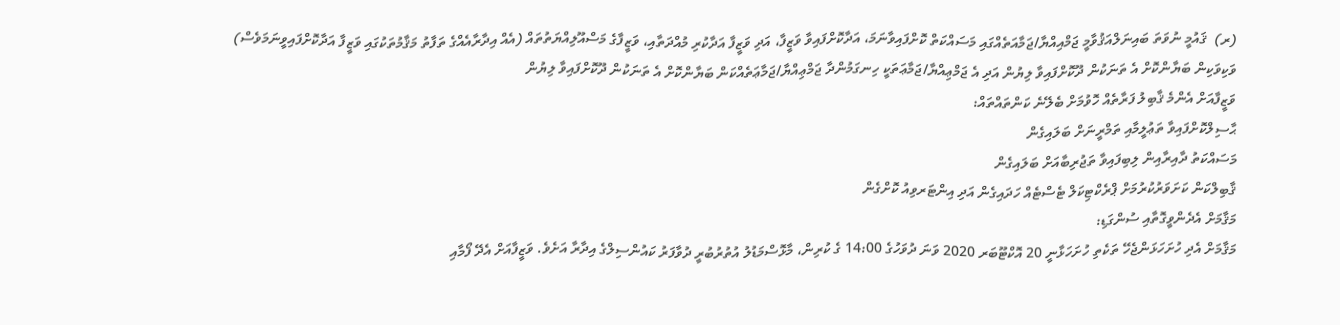(ރ)  ޤައުމީ ނުވަތަ ބައިނަލްއަޤުވާމީ ޖަމްއިއްޔާ/ޖަމާއަތެއްގައި މަސައްކަތް ކޮށްފައިވާނަމަ، އަދާކޮށްފައިވާ ވަޒީފާ، އަދި ވަޒީފާ އަދާކުރި މުއްދަތާއި، ވަޒީފާގެ މަސްއޫލިއްޔަތުތައް (އެއް އިދާރާއެއްގެ ތަފާތު މަޤާމުތަކުގައި ވަޒީފާ އަދާކޮށްފައިވީނަމަވެސް) ވަކިވަކިން ބަޔާންކޮށް އެ ތަނަކުން ދޫކޮށްފައިވާ ލިޔުން އަދި އެ ޖަމްޢިއްޔާ/ޖަމާޢަތަކީ ހިނގަމުންދާ ޖަމްޢިއްޔާ/ޖަމާޢަތެއްކަން ބަޔާންކޮށް އެ ތަނަކުން ދޫކޮށްފައިވާ ލިޔުން
ވަޒީފާއަށް އެންމެ ޤާބިލު ފަރާތެއް ހޮވުމަށް ބެލޭނެ ކަންތައްތައް:
ޙާސިލްކޮށްފައިވާ ތަޢުލީމާއި ތަމްރީނަށް ބަލައިގެން
މަސައްކަތު ދާއިރާއިން ލިބިފައިވާ ތަޖުރިބާއަށް ބަލައިގެން
ޤާބިލްކަން ކަށަވަރުކުރުމަށް ޕްރެކްޓިކަލް ޓެސްޓެއް ހަދައިގެން އަދި އިންޓަރވިއު ކޮށްގެން
މަޤާމަށް އެދެންވީގޮތާއި ސުންގަޑި:
މަޤާމަށް އެދި ހުށަހަޅަންޖެހޭ ތަކެތި ހުށަހަޅާނީ 20 އޮކްޓޫބަރ 2020 ވަނަ ދުވަހުގެ 14:00 ގެ ކުރިން، މާޅޮސްމަޑުލު އުތުރުބުރީ ދުވާފަރު ކައުންސިލްގެ އިދާރާ އަށެވެ. ވަޒީފާއަށް އެދޭ ފޯމާއި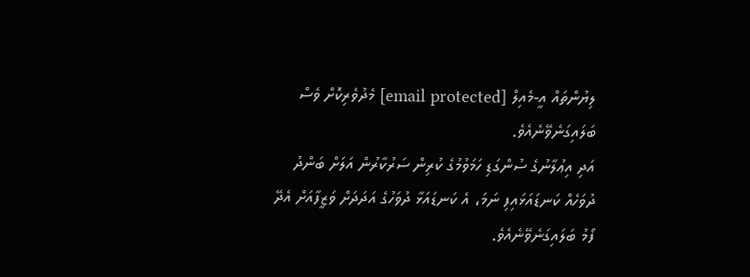ލިޔުންތައް އީ-މެއިލް [email protected] މެދުވެރިކޮށް ވެސް ބަލައިގަނެވޭނެއެވެ.
އަދި އިޢުލާނުގެ ސުންގަޑި ހަމަވުމުގެ ކުރިން ސަރުކާރުން އަލަށް ބަންދު ދުވަހެއް ކަނޑައަޅައިފި ނަމަ، އެ ކަނޑައަޅާ ދުވަހުގެ އަދަދަށް ވަޒީފާއަށް އެދޭ ފޯމު ބަލައިގަނެވޭނެއެވެ.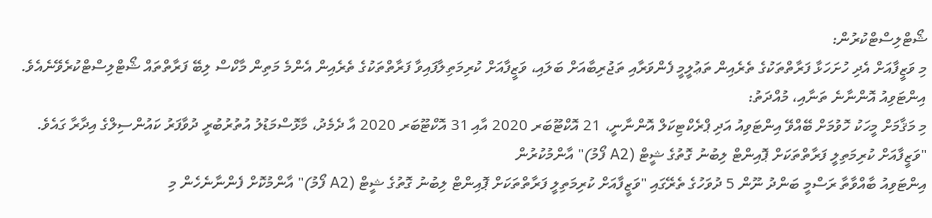ޝޯޓްލިސްޓްކުރުން:
މި ވަޒީފާއަށް އެދި ހުށަހަޅާ ފަރާތްތަކުގެ ތެރެއިން ތަޢުލީމީ ފެންވަރާއި ތަޖުރިބާއަށް ބަލައި، ވަޒީފާއަށް ކުރިމަތިލާފައިވާ ފަރާތްތަކުގެ ތެރެއިން އެންމެ މަތިން މާކްސް ލިބޭ ފަރާތްތައް ޝޯޓްލިސްޓްކުރެވޭނެއެވެ.
އިންޓަވިއު އޮންނާނެ ތަނާއި، މުއްދަތު:
މި މަޤާމަށް މީހަކު ހޮވުމަށް ބޭއްވޭ އިންޓަވިއު އަދި ޕްރެކްޓިކަލް އޮންނާނީ، 21 އޮކްޓޫބަރ 2020 އާއި 31 އޮކްޓޫބަރ 2020 އާ ދެމެދު، މާޅޮސްމަޑުލު އުތުރުބުރީ ދުވާފަރު ކައުންސިލްގެ އިދާރާ ގައެވެ.
"ވަޒީފާއަށް ކުރިމަތިލީ ފަރާތްތަކަށް ޕޮއިންޓް ލިބުނު ގޮތުގެ ޝީޓް (A2 ފޯމު)" އާންމުކުރުން
އިންޓަވިއު ބާއްވާތާ ރަސްމީ ބަންދު ނޫން 5 ދުވަހުގެ ތެރޭގައި "ވަޒީފާއަށް ކުރިމަތިލީ ފަރާތްތަކަށް ޕޮއިންޓް ލިބުނު ގޮތުގެ ޝީޓް (A2 ފޯމު)" އާންމުކޮށް ފެންނާނެހެން މި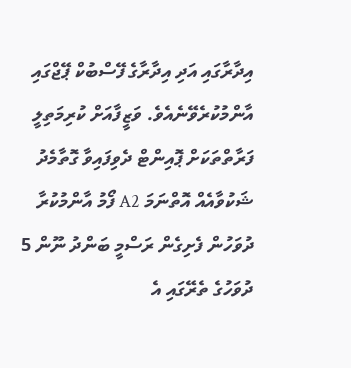އިދާރާގައި އަދި އިދާރާގެ ފޭސްބުކް ޕޭޖްގައި އާންމުކުރެވޭނެއެވެ. ވަޒީފާއަށް ކުރިމަތިލީ ފަރާތްތަކަށް ޕޮއިންޓް ދެވިފައިވާ ގޮތާމެދު ޝަކުވާއެއް އޮތްނަމަ A2 ފޯމު އާންމުކުރާ ދުވަހުން ފެށިގެން ރަސްމީ ބަންދު ނޫން 5 ދުވަހުގެ ތެރޭގައި އެ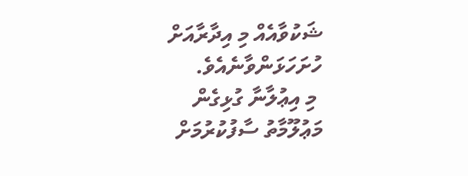ޝަކުވާއެއް މި އިދާރާއަށް ހުށަހަޅަންވާނެއެވެ.
 މި އިޢުލާނާ ގުޅިގެން މަޢުލޫމާތު ސާފުކުރުމަށް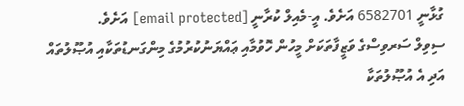ގުޅާނީ 6582701 އަށެވެ. އީ-މެއިލް ކުރާނީ [email protected] އަށެވެ.
ސިވިލް ސަރވިސްގެ ވަޒީފާތަކަށް މީހުން ހޮވުމާއި ޢައްޔަނުކުރުމުގެ މިންގަނޑުތަކާއި އުޞޫލުތައް އަދި އެ އުޞޫލުތަކާ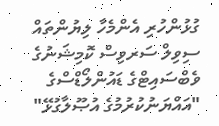ގުޅުންހުރި އެންމެހާ ލިޔުންތައް ސިވިލް ސަރވިސް ކޮމިޝަނުގެ ވެބްސައިޓްގެ ޑައުންލޯޑްސްގެ "އައްޔަނުކުރުމުގެ އުޞޫލާގުޅޭ"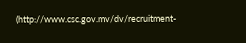(http://www.csc.gov.mv/dv/recruitment-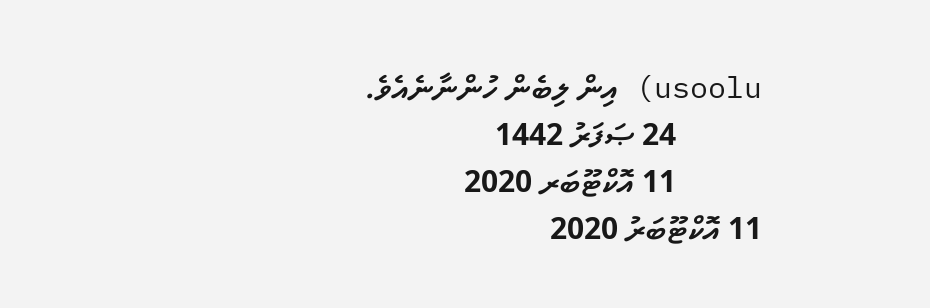usoolu) އިން ލިބެން ހުންނާނެއެވެ.
           24 ޞަފަރު 1442
           11 އޮކްޓޫބަރ 2020
11 އޮކްޓޫބަރު 2020